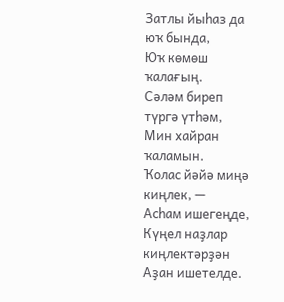Затлы йыһаз да юҡ бында,
Юҡ көмөш ҡалағың.
Сәләм биреп түргә үтһәм,
Мин хайран ҡаламын.
Ҡолас йәйә миңә киңлек, —
Асһам ишегеңде,
Күңел наҙлар киңлектәрҙән
Аҙан ишетелде.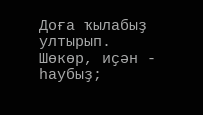Доға ҡылабыҙ ултырып.
Шөкөр, иҫән - һаубыҙ;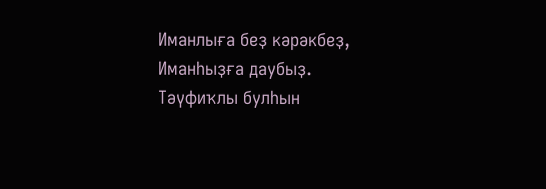Иманлыға беҙ кәрәкбеҙ,
Иманһыҙға даубыҙ.
Тәүфиҡлы булһын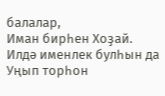балалар,
Иман бирһен Хоҙай.
Илдә именлек булһын да
Уңып торһон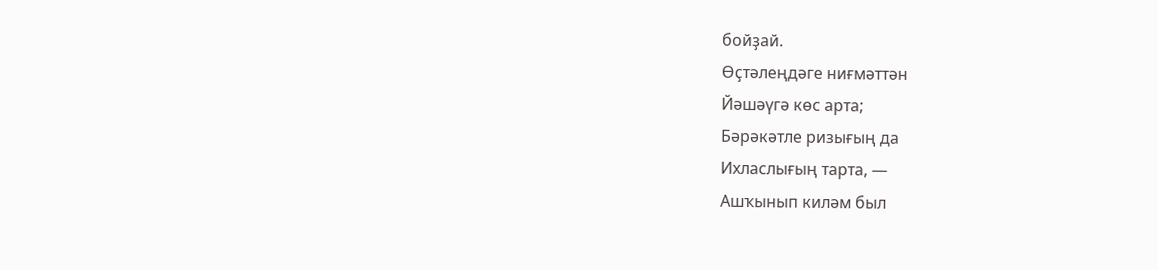бойҙай.
Өҫтәлеңдәге ниғмәттән
Йәшәүгә көс арта;
Бәрәкәтле ризығың да
Ихласлығың тарта, —
Ашҡынып киләм был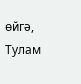өйгә,
Тулам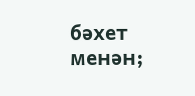бәхет менән;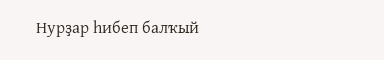Нурҙар һибеп балҡый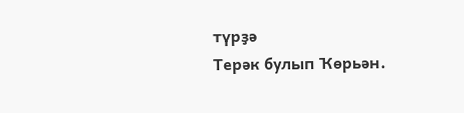түрҙә
Терәк булып Ҡөрьән.